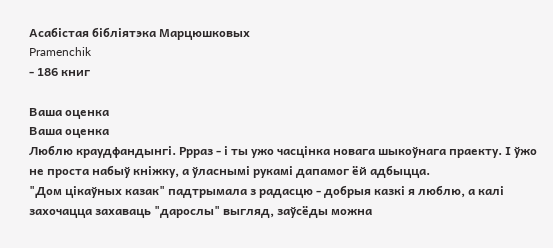Асабістая бібліятэка Марцюшковых
Pramenchik
- 186 книг

Ваша оценка
Ваша оценка
Люблю краудфандынгі. Ррраз - і ты ужо часцінка новага шыкоўнага праекту. І ўжо не проста набыў кніжку, а ўласнымі рукамі дапамог ёй адбыцца.
"Дом цікаўных казак" падтрымала з радасцю - добрыя казкі я люблю, а калі захочацца захаваць "дарослы" выгляд, заўсёды можна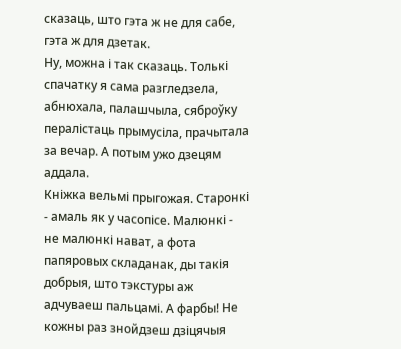сказаць, што гэта ж не для сабе, гэта ж для дзетак.
Ну, можна і так сказаць. Толькі спачатку я сама разгледзела, абнюхала, палашчыла, сяброўку пералістаць прымусіла, прачытала за вечар. А потым ужо дзецям аддала.
Кніжка вельмі прыгожая. Старонкі - амаль як у часопісе. Малюнкі - не малюнкі нават, а фота папяровых складанак, ды такія добрыя, што тэкстуры аж адчуваеш пальцамі. А фарбы! Не кожны раз знойдзеш дзіцячыя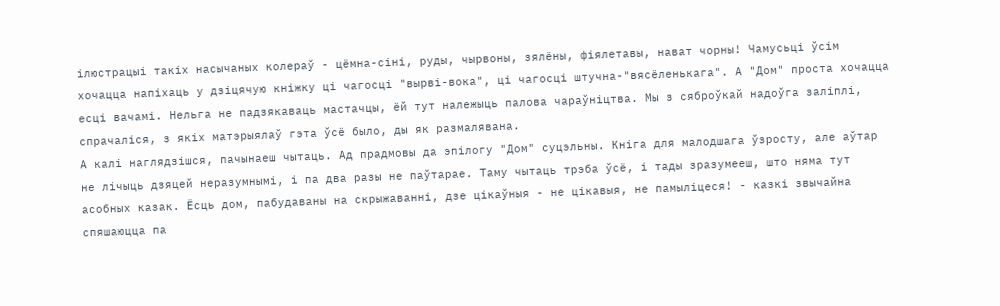ілюстрацыі такіх насычаных колераў - цёмна-сіні, руды, чырвоны, зялёны, фіялетавы, нават чорны! Чамусьці ўсім хочацца напіхаць у дзіцячую кніжку ці чагосці "вырві-вока", ці чагосці штучна-"вясёленькага". А "Дом" проста хочацца есці вачамі. Нельга не падзякаваць мастачцы, ёй тут належыць палова чараўніцтва. Мы з сяброўкай надоўга заліплі, спрачаліся, з якіх матэрыялаў гэта ўсё было, ды як размалявана.
А калі наглядзішся, пачынаеш чытаць. Ад прадмовы да эпілогу "Дом" суцэльны. Кніга для малодшага ўзросту, але аўтар не лічыць дзяцей неразумнымі, і па два разы не паўтарае. Таму чытаць трэба ўсё, і тады зразумееш, што няма тут асобных казак. Ёсць дом, пабудаваны на скрыжаванні, дзе цікаўныя - не цікавыя, не памыліцеся! - казкі звычайна спяшаюцца па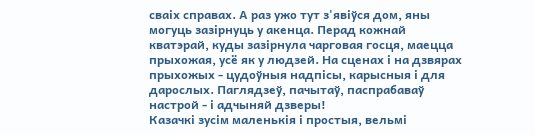сваіх справах. А раз ужо тут з'явіўся дом, яны могуць зазірнуць у акенца. Перад кожнай кватэрай, куды зазірнула чарговая госця, маецца прыхожая, усё як у людзей. На сценах і на дзвярах прыхожых - цудоўныя надпісы, карысныя і для дарослых. Паглядзеў, пачытаў, паспрабаваў настрой - і адчыняй дзверы!
Казачкі зусім маленькія і простыя, вельмі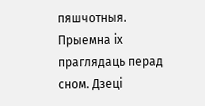пяшчотныя. Прыемна іх праглядаць перад сном. Дзеці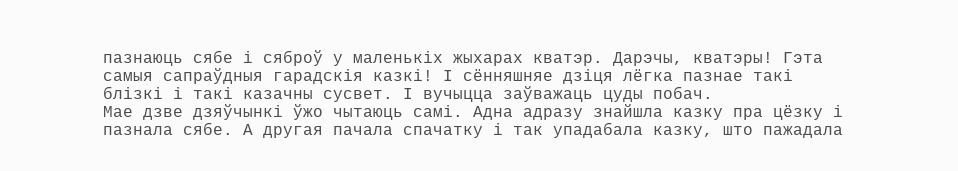пазнаюць сябе і сяброў у маленькіх жыхарах кватэр. Дарэчы, кватэры! Гэта самыя сапраўдныя гарадскія казкі! І сённяшняе дзіця лёгка пазнае такі блізкі і такі казачны сусвет. І вучыцца заўважаць цуды побач.
Мае дзве дзяўчынкі ўжо чытаюць самі. Адна адразу знайшла казку пра цёзку і пазнала сябе. А другая пачала спачатку і так упадабала казку, што пажадала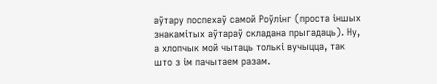аўтару поспехаў самой Роўлінг (проста іншых знакамітых аўтараў складана прыгадаць). Ну, а хлопчык мой чытаць толькі вучыцца, так што з ім пачытаем разам.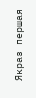Якраз першая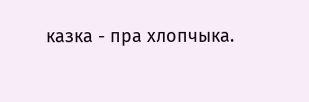казка - пра хлопчыка.